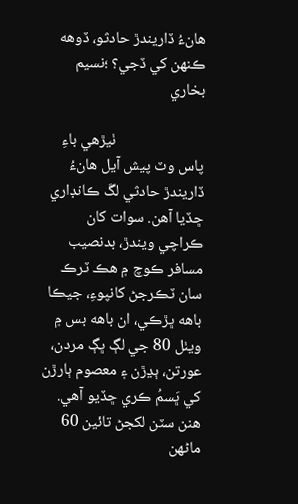هانءُ ڏاريندڙ حادثو، ڏوهه ڪنهن کي ڏجي؟ ؛نسيم بخاري

                         ٺيڙهي باءِ پاس وٽ پيش آيل هانءُ ڏاريندڙ حادثي لڱ ڪانڊاري ڇڏيا آهن. سوات کان ڪراچي ويندڙ، بدنصيب مسافر ڪوچ ۾ هڪ ٽرڪ سان ٽڪرجڻ کانپوءِ، جيڪا باهه ڀڙڪي، ان باهه بس ۾ ويٺل 80 جي لڳ ڀڳ مردن، عورتن، ٻڍڙن ۽ معصوم ٻارڙن کي ڀَسمُ ڪري ڇڏيو آهي. هنن سٽن لکجڻ تائين 60 ماڻهن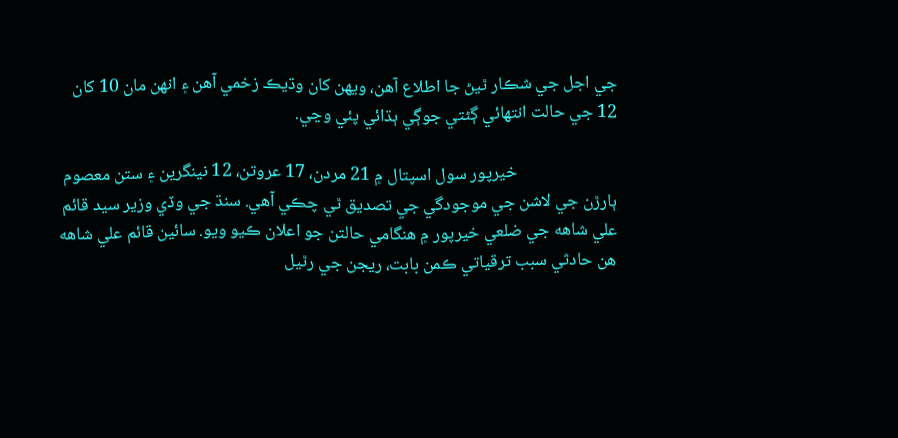جي اجل جي شڪار ٿيڻ جا اطلاع آهن، ويهن کان وڌيڪ زخمي آهن ۽ انهن مان 10 کان 12 جي حالت انتهائي ڳڻتي جوڳي ٻڌائي پئي وڃي.

                         خيرپور سول اسپتال ۾ 21 مردن، 17 عروتن، 12 نينگرين ۽ ستن معصوم ٻارڙن جي لاشن جي موجودگي جي تصديق ٿي چڪي آهي. سنڌ جي وڏي وزير سيد قائم علي شاهه جي ضلعي خيرپور ۾ هنگامي حالتن جو اعلان ڪيو ويو. سائين قائم علي شاهه هن حادثي سبب ترقياتي ڪمن بابت، ريجن جي رٿيل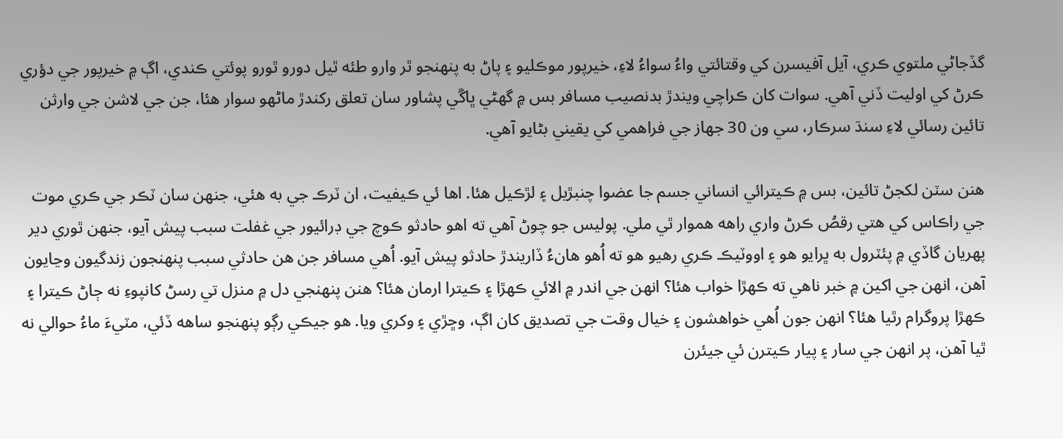گڏجاڻي ملتوي ڪري، آيل آفيسرن کي وقتائتي واءُ سواءُ لاءِ، خيرپور موڪليو ۽ پاڻ به پنهنجو ٿر وارو طئه ٿيل دورو ٿورو پوئتي ڪندي، اڳ ۾ خيرپور جي دؤري ڪرڻ کي اوليت ڏني آهي. سوات کان ڪراچي ويندڙ بدنصيب مسافر بس ۾ گهڻي ڀاڱي پشاور سان تعلق رکندڙ ماڻهو سوار هئا، جن جي لاشن جي وارثن تائين رسائي لاءِ سنڌ سرڪار، سي ون 30 جهاز جي فراهمي کي يقيني بڻايو آهي.

هنن سٽن لکجڻ تائين، بس ۾ ڪيترائي انساني جسم جا عضوا چنبڙيل ۽ لڙڪيل هئا. اها ئي ڪيفيت، ان ٽرڪ جي به هئي، جنهن سان ٽڪر جي ڪري موت جي راڪاس کي هتي رقصُ ڪرڻ واري راهه هموار ٿي ملي. پوليس جو چوڻ آهي ته اهو حادثو ڪوچ جي ڊرائيور جي غفلت سبب پيش آيو، جنهن ٿوري دير پهريان گاڏي ۾ پئٽرول به ڀرايو هو ۽ اووٽيڪ ڪري رهيو هو ته اُهو هانءُ ڏاريندڙ حادثو پيش آيو. اُهي مسافر جن هن حادثي سبب پنهنجون زندگيون وڃايون آهن، انهن جي اکين ۾ خبر ناهي ته ڪهڙا خواب هئا؟ انهن جي اندر ۾ الائي ڪهڙا ۽ ڪيترا ارمان هئا؟ هنن پنهنجي دل ۾ منزل تي رسڻ کانپوءِ نه ڄاڻ ڪيترا ۽ ڪهڙا پروگرام رٿيا هئا؟ انهن جون اُهي خواهشون ۽ خيال وقت جي تصديق کان اڳ، وڇڙي ۽ وکري ويا. هو جيڪي رڳو پنهنجو ساهه ڏئي، مٽيءَ ماءُ حوالي نه ٿيا آهن، پر انهن جي سار ۽ پيار ڪيترن ئي جيئرن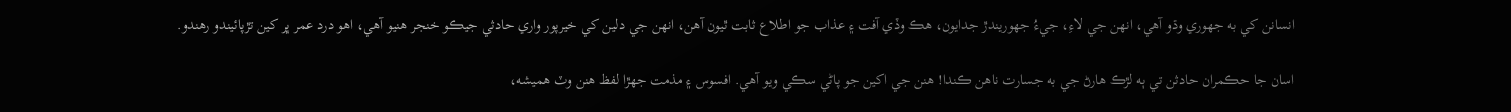انسانن کي به جهوري وڌو آهي، انهن جي لاءِ، جيءُ جهوريندڙ جدايون، هڪ وڏي آفت ۽ عذاب جو اطلاع ثابت ٿيون آهن، انهن جي دلين کي خيرپور واري حادثي جيڪو خنجر هنيو آهي، اهو درد عمر ڀر کين تڙپائيندو رهندو.

اسان جا حڪمران حادثن تي ٻه لڙڪ هارڻ جي به جسارت ناهن ڪندا! هنن جي اکين جو پاڻي سڪي ويو آهي. افسوس ۽ مذمت جهڙا لفظ هنن وٽ هميشه،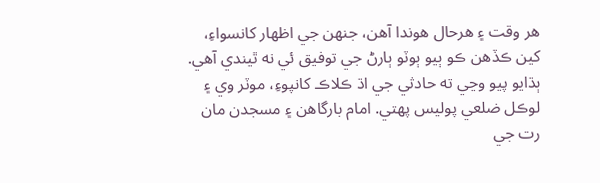هر وقت ۽ هرحال هوندا آهن، جنهن جي اظهار کانسواءِ، کين ڪڏهن ڪو ٻيو ٻوٽو ٻارڻ جي توفيق ئي نه ٿيندي آهي. ٻڌايو پيو وڃي ته حادثي جي اڌ ڪلاڪ کانپوءِ، موٽر وي ۽ لوڪل ضلعي پوليس پهتي. امام بارگاهن ۽ مسجدن مان رت جي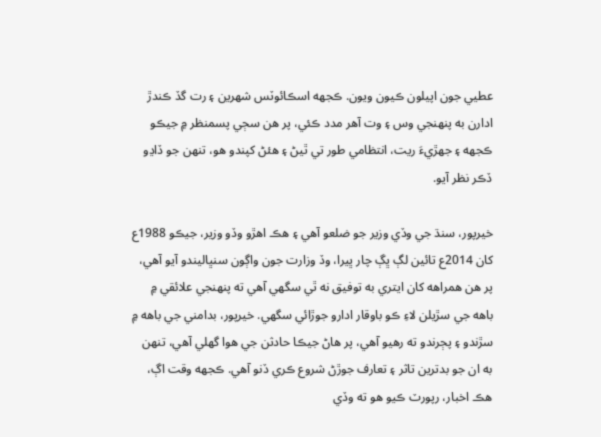عطيي جون اپيلون ڪيون ويون. ڪجهه اسڪائوٽس شهرين ۽ رت گڏ ڪندڙ ادارن به پنهنجي وس ۽ وت آهر مدد ڪئي، پر هن سڄي پسمنظر ۾ جيڪو ڪجهه ۽ جهڙيءَ ريت، انتظامي طور تي ٿيڻ ۽ هئڻ کپندو هو، تنهن جو ڏاڍو ڏڪر نظر آيو.

خيرپور، سنڌ جي وڏي وزير جو ضلعو آهي ۽ هڪ اهڙو وڏو وزير، جيڪو 1988ع کان 2014ع تائين لڳ ڀڳ چار ڀيرا، وڏ وزارت جون واڳون سنڀاليندو آيو آهي، پر هن همراهه کان ايتري به توفيق نه ٿي سگهي آهي ته پنهنجي علائقي ۾ باهه جي سڙيلن لاءِ ڪو باوقار ادارو جوڙائي سگهي. خيرپور، بدامني جي باهه ۾ سڙندو ۽ پڄرندو ته رهيو آهي، پر هاڻ جيڪا حادثن جي هوا گهلي آهي، تنهن به ان جو بدترين تاثر ۽ تعارف جوڙڻ شروع ڪري ڏنو آهي. ڪجهه وقت اڳ، هڪ اخبار، رپورٽ ڪيو هو ته وڏي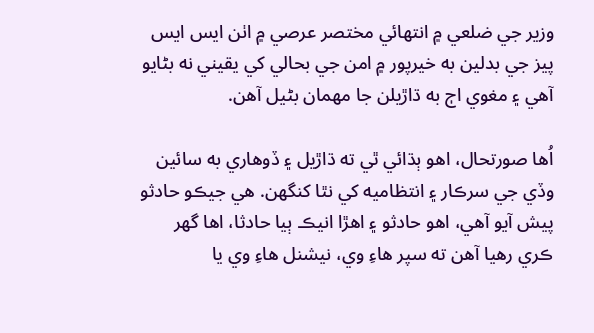وزير جي ضلعي ۾ انتهائي مختصر عرصي ۾ اٺن ايس ايس پيز جي بدلين به خيرپور ۾ امن جي بحالي کي يقيني نه بڻايو آهي ۽ مغوي اڄ به ڌاڙيلن جا مهمان بڻيل آهن.

اُها صورتحال، اهو ٻڌائي ٿي ته ڌاڙيل ۽ ڏوهاري به سائين وڏي جي سرڪار ۽ انتظاميه کي نٿا کنگهن. هي جيڪو حادثو پيش آيو آهي، اهو حادثو ۽ اهڙا انيڪ ٻيا حادثا، اها گهر ڪري رهيا آهن ته سپر هاءِ وي، نيشنل هاءِ وي يا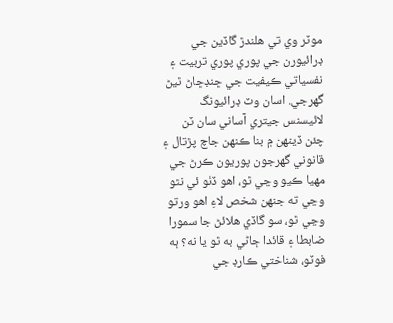موٽر وي تي هلندڙ گاڏين جي ڊرائيورن جي پوري پوري تربيت ۽ نفسياتي ڪيفيت جي ڇنڊڇاڻ ٿيڻ گهرجي. اسان وٽ ڊرائيونگ لائيسنس جيتري آساني سان ٽن چئن ڏينهن ۾ بنا ڪنهن جاچ پڙتال ۽ قانوني گهرجون پوريون ڪرڻ جي مهيا ڪيو وڃي ٿو، اهو ڏٺو ئي نٿو وڃي ته جنهن شخص لاءِ اهو ورتو وڃي ٿو، سو گاڏي هلائڻ جا سمورا ضابطا ۽ قائدا ڄاڻي به ٿو يا نه؟ ٻه فوٽو، شناختي ڪارڊ جي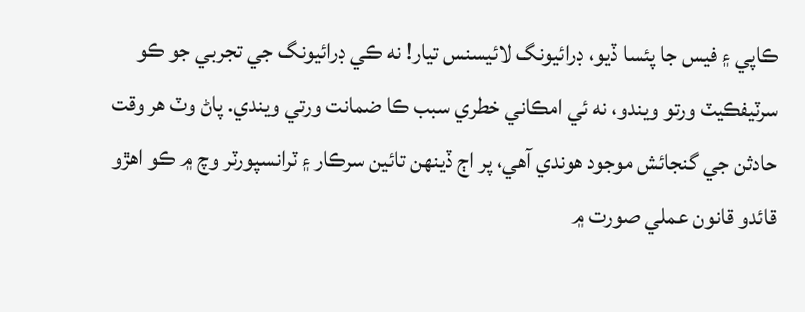ڪاپي ۽ فيس جا پئسا ڏيو، ڊرائيونگ لائيسنس تيار! نه ڪي ڊرائيونگ جي تجربي جو ڪو سرٽيفڪيٽ ورتو ويندو، نه ئي امڪاني خطري سبب ڪا ضمانت ورتي ويندي. پاڻ وٽ هر وقت حادثن جي گنجائش موجود هوندي آهي، پر اڄ ڏينهن تائين سرڪار ۽ ٽرانسپورٽر وچ ۾ ڪو اهڙو قائدو قانون عملي صورت ۾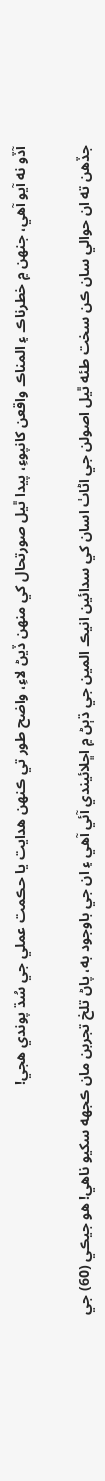آڏو نه آيو آهي، جنهن ۾ خطرناڪ ۽ المناڪ واقعن کانپوءِ، پيدا ٿيل صورتحال کي منهن ڏيڻ لاءِ، واضح طور تي ڪنهن هدايت يا حڪمت عملي جي سُڌ پوندي هجي!

جڏهن ته ان حوالي سان ڪن سخت طئه ٿيل اصولن جي اڻاٺ اسان کي سدائين انيڪ المين جي ڌٻڻ ۾ اڇلائيندي آئي آهي ۽ ان جي باوجود به، پاڻ تلخ تجربن مان ڪجهه سکيو ناهي! هو جيڪي (60) جي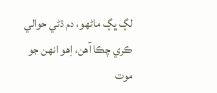لڳ ڀڳ ماڻهو، دم ڌڻي حوالي ڪري چڪا آهن، اِهو انهن جو موت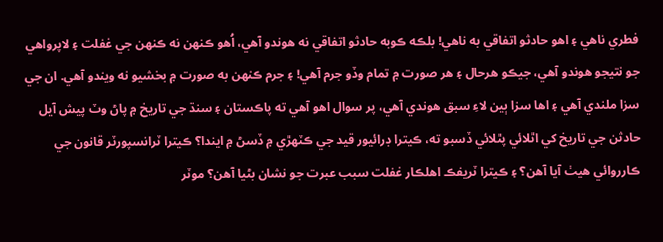فطري ناهي ۽ اهو حادثو اتفاقي به ناهي! بلڪه ڪوبه حادثو اتفاقي نه هوندو آهي، اُهو ڪنهن نه ڪنهن جي غفلت ۽ لاپرواهي جو نتيجو هوندو آهي، جيڪو هرحال ۽ هر صورت ۾ تمام وڏو جرم آهي! ۽ جرم ڪنهن به صورت ۾ بخشيو نه ويندو آهي. ان جي سزا ملندي آهي ۽ اها سزا ٻين لاءِ سبق هوندي آهي، پر سوال اهو آهي ته پاڪستان ۽ سنڌ جي تاريخ ۾ پاڻ وٽ پيش آيل حادثن جي تاريخ کي اٿلائي پٿلائي ڏسبو ته، ڪيترا ڊرائيور قيد جي ڪٽهڙي ۾ ڏسڻ ۾ ايندا؟ ڪيترا ٽرانسپورٽر قانون جي ڪارروائي هيٺ آيا آهن؟ ۽ ڪيترا ٽريفڪ اهلڪار غفلت سبب عبرت جو نشان بڻيا آهن؟ موٽر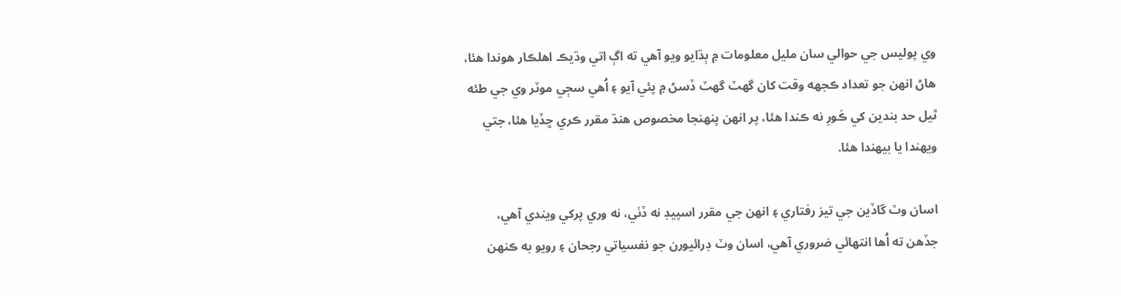وي پوليس جي حوالي سان مليل معلومات ۾ ٻڌايو ويو آهي ته اڳ اتي وڌيڪ اهلڪار هوندا هئا، هاڻ انهن جو تعداد ڪجهه وقت کان گهٽ گهٽ ڏسڻ ۾ پئي آيو ۽ اُهي سڄي موٽر وي جي طئه ٿيل حد بندين کي ڪَورِ نه ڪندا هئا، پر انهن پنهنجا مخصوص هنڌ مقرر ڪري ڇڏيا هئا، جتي ويهندا يا بيهندا هئا.

اسان وٽ گاڏين جي تيز رفتاري ۽ انهن جي مقرر اسپيڊ نه ڏٺي، نه وري پرکي ويندي آهي، جڏهن ته اُها انتهائي ضروري آهي، اسان وٽ ڊرائيورن جو نفسياتي رجحان ۽ رويو به ڪنهن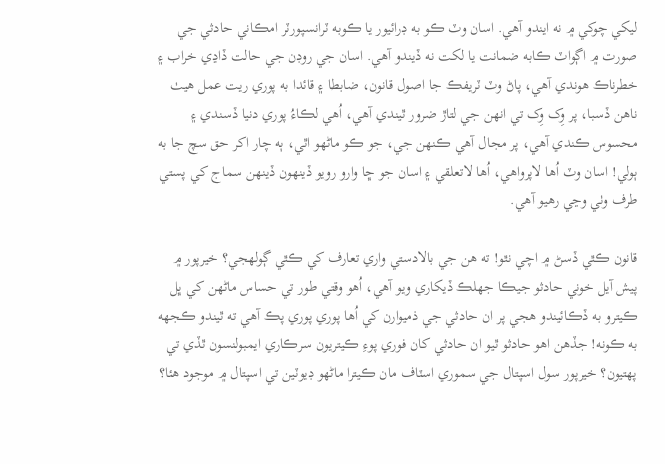ليکي چوکي ۾ نه ايندو آهي. اسان وٽ ڪو به ڊرائيور يا ڪوبه ٽرانسپورٽر امڪاني حادثي جي صورت ۾ اڳواٽ ڪابه ضمانت يا لکت نه ڏيندو آهي. اسان جي روڊن جي حالت ڏاڍي خراب ۽ خطرناڪ هوندي آهي، پاڻ وٽ ٽريفڪ جا اصول قانون، ضابطا ۽ قائدا به پوري ريت عمل هيٺ ناهن ڏسبا، پر وِک وِک تي انهن جي لتاڙ ضرور ٿيندي آهي، اُهي لڪاءُ پوري دنيا ڏسندي ۽ محسوس ڪندي آهي، پر مجال آهي ڪنهن جي، جو ڪو ماڻهو اٿي، ٻه چار اکر حق سچ جا به ٻولي! اسان وٽ اُها لاپرواهي، اُها لاتعلقي ۽ اسان جو ڇا وارو رويو ڏينهون ڏينهن سماج کي پستي طرف وٺي وڃي رهيو آهي.

قانون ڪٿي ڏسڻ ۾ اچي نٿو! ته هن جي بالادستي واري تعارف کي ڪٿي ڳولهجي؟ خيرپور ۾ پيش آيل خوني حادثو جيڪا جهلڪ ڏيکاري ويو آهي، اُهو وقتي طور تي حساس ماڻهن کي ڀل ڪيترو به ڏڪائيندو هجي پر ان حادثي جي ذميوارن کي اُها پوري پوري پڪ آهي ته ٿيندو ڪجهه به ڪونه! جڏهن اهو حادثو ٿيو ان حادثي کان فوري پوءِ ڪيتريون سرڪاري ايمبولنسون ٿڏي تي پهتيون؟ خيرپور سول اسپتال جي سموري اسٽاف مان ڪيترا ماڻهو ڊيوٽين تي اسپتال ۾ موجود هئا؟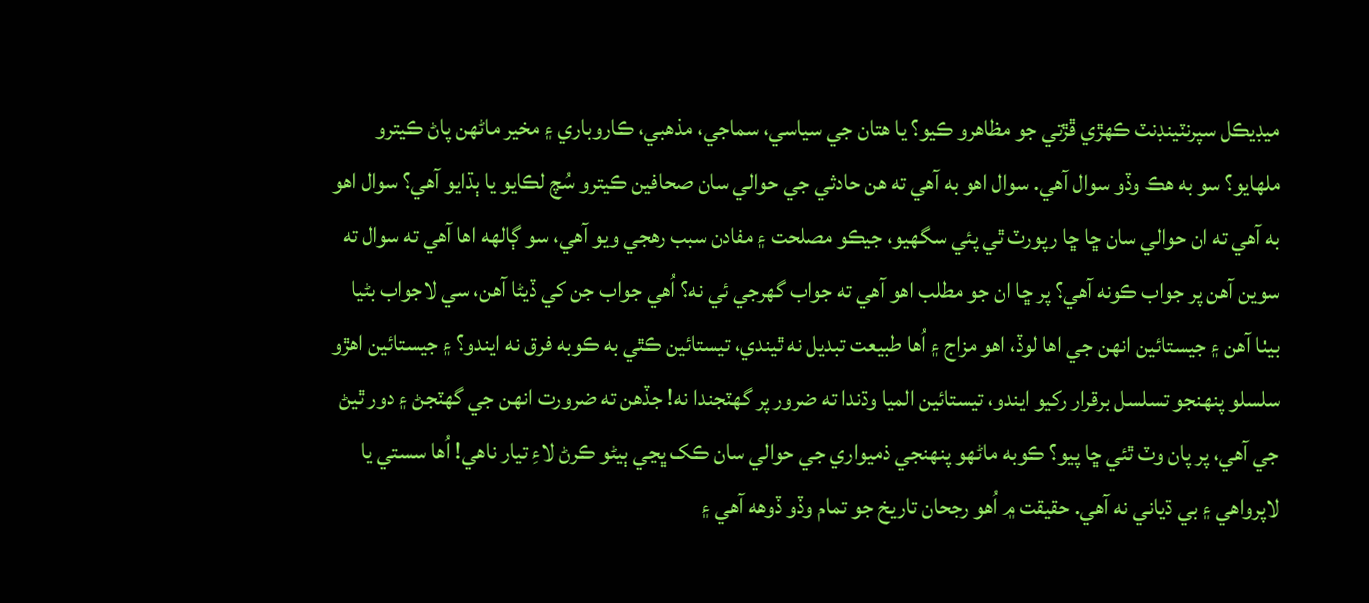ميڊيڪل سپرنٽينڊنٽ ڪهڙي ڦڙتي جو مظاهرو ڪيو؟ يا هتان جي سياسي، سماجي، مذهبي، ڪاروباري ۽ مخير ماڻهن پاڻ ڪيترو ملهايو؟ سو به هڪ وڏو سوال آهي. سوال اهو به آهي ته هن حادثي جي حوالي سان صحافين ڪيترو سُچ لڪايو يا ٻڌايو آهي؟ سوال اهو به آهي ته ان حوالي سان ڇا ڇا رپورٽ ٿي پئي سگهيو، جيڪو مصلحت ۽ مفادن سبب رهجي ويو آهي، سو ڳالهه اها آهي ته سوال ته سوين آهن پر جواب ڪونه آهي؟ پر ڇا ان جو مطلب اهو آهي ته جواب گهرجي ئي نه؟ اُهي جواب جن کي ڏيڻا آهن، سي لاجواب بڻيا بيٺا آهن ۽ جيستائين انهن جي اها لوڏ، اهو مزاج ۽ اُها طبيعت تبديل نه ٿيندي، تيستائين ڪٿي به ڪوبه فرق نه ايندو؟ ۽ جيستائين اهڙو سلسلو پنهنجو تسلسل برقرار رکيو ايندو، تيستائين الميا وڌندا ته ضرور پر گهٽجندا نه! جڏهن ته ضرورت انهن جي گهٽجڻ ۽ دور ٿيڻ جي آهي، پر پان وٽ ٿئي ڇا پيو؟ ڪوبه ماڻهو پنهنجي ذميواري جي حوالي سان ڪک ڀڃي ٻيڻو ڪرڻ لاءِ تيار ناهي! اُها سستي يا لاپرواهي ۽ بي ڌياني نه آهي. حقيقت ۾ اُهو رجحان تاريخ جو تمام وڏو ڏوهه آهي ۽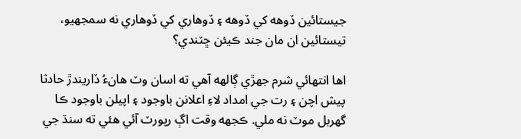جيستائين ڏوهه کي ڏوهه ۽ ڏوهاري کي ڏوهاري نه سمجهيو، تيستائين ان مان جند ڪيئن ڇٽندي؟

اها انتهائي شرم جهڙي ڳالهه آهي ته اسان وٽ هانءُ ڏاريندڙ حادثا پيش اچن ۽ رت جي امداد لاءِ اعلانن باوجود ۽ اپيلن باوجود ڪا گهربل موٽ نه ملي. ڪجهه وقت اڳ رپورٽ آئي هئي ته سنڌ جي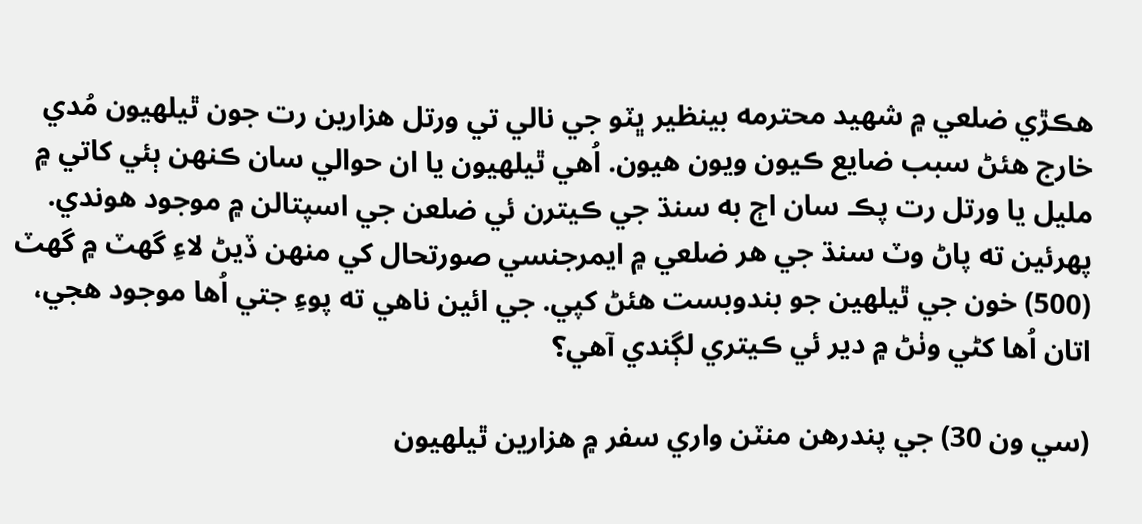هڪڙي ضلعي ۾ شهيد محترمه بينظير ڀٽو جي نالي تي ورتل هزارين رت جون ٿيلهيون مُدي خارج هئڻ سبب ضايع ڪيون ويون هيون. اُهي ٿيلهيون يا ان حوالي سان ڪنهن ٻئي کاتي ۾ مليل يا ورتل رت پڪ سان اڄ به سنڌ جي ڪيترن ئي ضلعن جي اسپتالن ۾ موجود هوندي. پهرئين ته پاڻ وٽ سنڌ جي هر ضلعي ۾ ايمرجنسي صورتحال کي منهن ڏيڻ لاءِ گهٽ ۾ گهٽ (500) خون جي ٿيلهين جو بندوبست هئڻ کپي. جي ائين ناهي ته پوءِ جتي اُها موجود هجي، اتان اُها کڻي وٺڻ ۾ دير ئي ڪيتري لڳندي آهي؟

(سي ون 30) جي پندرهن منٽن واري سفر ۾ هزارين ٿيلهيون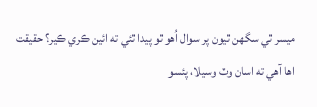ميسر ٿي سگهن ٿيون پر سوال اُهو ٿو پيدا ٿئي ته ائين ڪري ڪير؟ حقيقت اها آهي ته اسان وٽ وسيلا، پئسو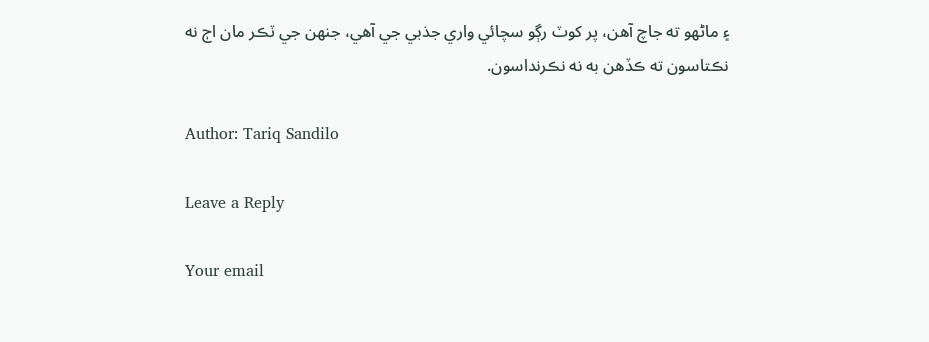۽ ماڻهو ته جاچ آهن، پر کوٽ رڳو سچائي واري جذبي جي آهي، جنهن جي ٽڪر مان اڄ نه نڪتاسون ته ڪڏهن به نه نڪرنداسون.

Author: Tariq Sandilo

Leave a Reply

Your email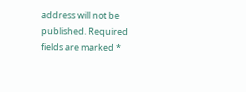address will not be published. Required fields are marked *